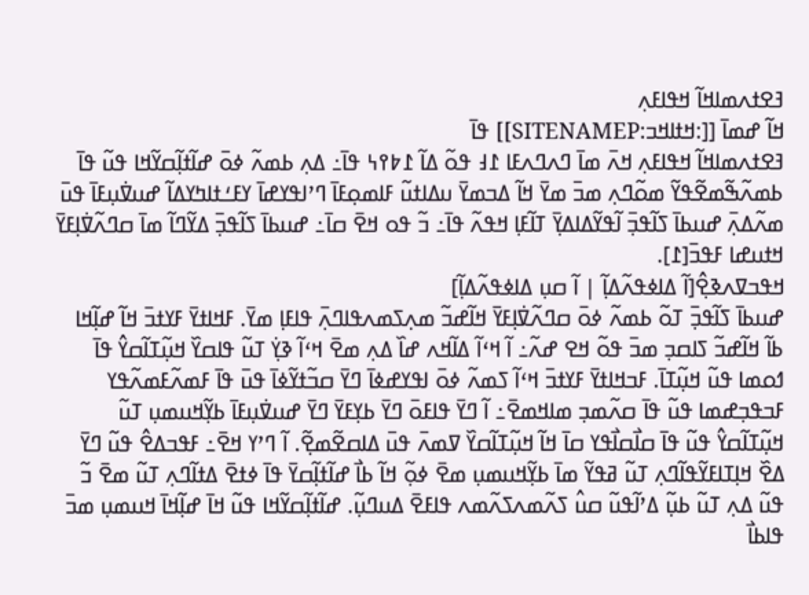ߔߐߙߍߘߊߞߊ߬ ߞߟߊߓߍ߲
ߞߊ߬ ߝߘߊ߫ [[:ߞߙߊߞߏ:SITENAMEP]] ߟߊ߫
ߔߐߙߍߘߊߞߊ߬ ߞߟߊߓߍ߲ ߞߍ߫ ߘߊ߫ ߣߍߣߍߓߊ ߁߃ ߟߋ߬ ߡߊ߬ ߁߈߉߆ ߟߊ߫߸ ߡߍ߲ ߕߘߍ߬ ߦߋ߫ ߝߊ߬ߙߊ߲߬ߛߌ߬ߞߊ ߟߎ߬ ߟߊ߫ ߕߘߍ߬ߒ߬ߘߐ߬ߟߌ߬ ߘߋ߬ߣߍ߲ ߘߏ߫ ߘߌ߫ ߞߊ߬ ߡߏߘߌ߫ ߎߡߊߙߎ߬ ߓߊߘߋ߲ߓߊ߫ ߣߴߊߟߌߝߊ߫ ߌߓߑߙߊߤߌߡߊ߬ ߝߎߜ߭ߎ߲ߓߊ߫ ߟߎ߫ ߘߍ߬ߡߍ߲߫ ߝߎߕߊ߫ ߖߊ߬ߟߏ߲߫ ߊ߬ߟߌ߬ߡߊߡߌ߲߫ ߠߊ߬ߓߊ߲ ߞߟߍ߬ ߟߊ߫߸ ߏ߬ ߟߋ ߞߐ߫ ߛߊ߫߸ ߝߎߕߊ߫ ߖߊ߬ߟߏ߲߫ ߡߌ߬ߣߊ߬ ߘߊ߫ ߛߣߍ߬ߜ߭ߊ߲ߓߌ߫ ߞߙߎߝߊ ߓߟߏ߫[߁].
ߞߟߏߜߍߢߐ߲߮[ߊ߬ ߡߊߦߟߍ߬ߡߊ߲߬ | ߊ߬ ߛߎ߲ ߡߊߦߟߍ߬ߡߊ߲߬]
ߝߎߕߊ߫ ߖߊ߬ߟߏ߲߫ ߠߋ߬ ߕߘߍ߬ ߦߋ߫ ߛߣߍ߬ߜ߭ߊ߲ߓߌ߫ ߞߊ߬ߝߏ߬ ߘߍ߲ߖߘߍߟߊߣߍ߲߫ ߟߊߓߊ߲ ߘߌ߫. ߓߞߊߙߌ߫ ߓߌߙߏ߫ ߞߊ߬ ߝߊ߲߬ߞߊ ߕߊ߬ ߞߊ߬ߝߏ߬ ߖߊߛߏ߲ ߘߏ߫ ߟߋ߬ ߞߐ ߝߍ߬߸ ߊ߬ ߞߵߊ߬ ߡߊ߬ߞߍ ߝߊ߰ ߡߍ߲ ߘߐ߫ ߞߵߊ߬ ߢߌ߲߭ ߠߎ߬ ߟߊߛߌ߰ ߞߎ߲߬ߠߊ߬ߛߌ߮ ߟߊ߫ ߗߋߘߊ ߟߎ߬ ߞߎ߲߬ߠߊ߫. ߓߏߞߊߙߌ߫ ߓߌߙߏ߫ ߞߵߊ߬ ߖߘߍ߬ ߦߋ߫ ߊߟߌߝߦߊ߫ ߣߌ߫ ߛߏ߬ߙߌ߬ߦߊ߫ ߟߎ߫ ߟߊ߫ ߓߘߍ߬ߓߘߍ߬ߟߌ ߓߏߟߏ߲ߝߘߊ ߟߎ߬ ߟߊ߫ ߛߍ߬ߘߏ߲ ߘߊߞߘߐ߫߸ ߊ߬ ߣߌ߫ ߟߊߓߋ߫ ߣߌ߫ ߕߌ߲ߓߌ߫ ߣߌ߫ ߝߎߜ߭ߎ߲ߓߊ߫ ߕߌ߲߬ߞߎߘߎ߲ ߠߎ߬ ߞߎ߲߬ߠߊ߬ߛߌ߮ ߟߎ߬ ߟߊ߫ ߛߊ߯ߛߊ߯ߟߌ ߛߊ߫ ߞߊ߬ ߞߎ߲߬ߠߊ߬ߛߌ߰ ߜߘߍ߫ ߟߎ߫ ߡߊߛߐ߬ߘߐ߲߬. ߊ߬ ߣߴߌ ߞߐ߫߸ ߓߟߏߡߐ߮ ߟߎ߬ ߣߌ߫ ߡߐ߰ ߞߊ߲ߠߊߓߌ߬ߟߊ߬ߣߍ߲ ߠߎ߬ ߥߟߌ߬ ߘߊ߫ ߕߌ߲߬ߞߎߘߎ߲ ߘߐ߫ ߦߋ߲߬ ߞߊ߬ ߕߊ߯ ߝߊ߬ߙߊ߲߬ߛߌ߫ ߟߊ߫ ߦߙߐ߫ ߡߙߊ߬ߣߍ߲ ߠߎ߬ ߘߐ߫ ߏ߬ ߟߎ߬ ߡߍ߲ ߠߎ߬ ߕߎ߲߬ ߡߴߊ߬ߟߎ߬ ߛߎ߮ ߖߍ߬ߘߍߖߍ߬ߘߍ ߟߊߓߐ߫ ߡߎߣߎ߲߬. ߝߊ߬ߙߊ߲߬ߛߌ߬ߞߊ ߟߎ߬ ߞߊ߫ ߝߊ߲߬ߞߊ߫ ߞߎߘߎ߲ ߘߏ߫ ߟߊߕߊ߯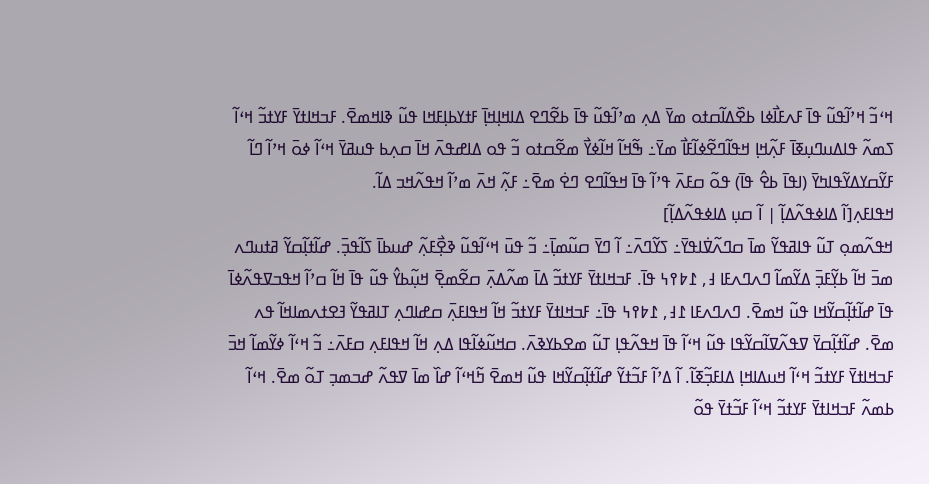ߞߵߏ߬ ߞߴߊ߬ߟߎ߬ ߟߊ߫ ߓߍߓߊ߯ߦߊ ߕߐ߰ߡߊ߬ߛߙߋ ߘߌ߫ ߡߍ߲ ߘߴߊ߬ߟߎ߬ ߟߊ߫ ߕߐ߬ߣߐ ߡߊߞߊ߲ߞߊ߲߫ ߓߙߌߕߊ߲ߓߞߊ ߟߎ߬ ߢߊߞߘߐ߫. ߓߏߞߊߙߌ߫ ߓߌߙߏ߬ ߞߵߊ߬ ߖߘߍ߬ ߟߊߡߎߣߎ߲ߧߊ߫ ߓߍ߲߬ߞߊ߲ ߞߟߊ߬ߣߐ߬ߦߊ߬ߓߊ߯ ߘߌ߫߸ ߒ߬ߞߊ߬ ߞߊ߬ߦߌ߯ ߘߐ߬ߛߙߋ ߏ߬ ߟߋ ߡߊߝߟߍ߫ ߞߊ߫ ߛߍ߲ߕ ߟߎߥߌ߫ ߞߵߊ߬ ߦߋ߫ ߞߴߊ߬ ߣߊ߬ ߓߌ߬ߛߌߡߌ߬ߟߊߤߌ߫ (ߊߟߊ߫ ߕߐ߮ ߟߊ߫) ߟߋ߬ ߛߓߍ߫ ߟߴߊ߬ ߟߊ߫ ߞߟߊ߬ߣߐ ߣߐ߭ ߘߐ߫߸ ߓߍ߲߬ ߞߍ߫ ߘߴߊ߬ ߞߟߍ߬ߞߏ ߡߊ߬.
ߞߟߊߓߍ߲[ߊ߬ ߡߊߦߟߍ߬ߡߊ߲߬ | ߊ߬ ߛߎ߲ ߡߊߦߟߍ߬ߡߊ߲߬]
ߞߟߍ߬ߘߋ߲ ߠߎ߬ ߟߊߥߟߌ߬ ߘߊ߫ ߛߣߍ߬ߜ߭ߊߟߌ߫߸ ߖߌ߬ߣߍ߫߸ ߊ߬ ߣߌ߫ ߛߎ߬ߘߊ߲߫߸ ߏ߬ ߟߎ߫ ߞߵߊ߬ߟߎ߬ ߢߐ߲߯ߓߍ߲߬ ߝߎߕߊ߫ ߖߊ߬ߟߏ߲߫. ߝߊ߬ߙߊ߲߬ߛߌ߬ ߥߙߎߣߍ ߘߏ߫ ߞߊ߬ ߕߌ߲߬ߓߏ߲߫ ߡߌ߬ߘߊ߬ ߣߍߣߍߓߊ ߃, ߁߈߉߆ ߟߊ߫. ߓߏߞߊߙߌ߫ ߓߌߙߏ߬ ߡߊ߫ ߘߍ߬ߡߍ߲߫ ߛߐ߬ߘߐ߲߫ ߞߎ߲߬ߕߌ߮ ߟߎ߬ ߟߊ߫ ߞߊ߬ ߛߴߊ߬ ߞߟߏߜߟߍ߬ߦߊ߫ ߟߊ߫ ߝߊ߬ߙߊ߲߬ߛߌ߬ߞߊ ߟߎ߬ ߞߘߐ߫. ߣߍߣߍߓߊ ߁߃, ߁߈߉߆ ߟߊ߫߸ ߓߏߞߊߙߌ߫ ߓߌߙߏ߬ ߞߊ߬ ߞߟߊߓߍ߲߫ ߛߝߊߣߍ߲ ߠߊߥߟߌ߬ ߔߐߙߍߘߊߞߊ߬ ߟߍ ߘߐ߫. ߝߊ߬ߙߊ߲߬ߛߌ߫ ߜߟߍ߬ߜߊ߬ߛߌ߬ߟߊ ߟߎ߬ ߞߵߊ߬ ߟߊ߫ ߞߟߍ߬ߟߊ߲ ߠߎ߬ ߘߐߕߌߢߍ߫. ߛߞߎ߬ߦߊ߬ߟߊ ߡߍ߲ ߞߊ߬ ߞߟߊߓߍ߲ ߛߓߍ߫߸ ߏ߬ ߞߵߊ߬ ߦߌ߬ߘߊ߬ ߞߏ߫ ߓߏߞߊߙߌ߫ ߓߌߙߏ߬ ߞߵߊ߬ ߞߎߡߊߞߊ߲ ߡߊߓߏ߲߬ߧߊ߬. ߊ߬ ߡߴߊ߬ ߓߏ߬ߙߌ߬ ߝߊ߬ߙߊ߲߬ߛߌ߬ߞߊ ߟߎ߬ ߞߘߐ߫ ߤ߬ߞߵߊ߬ ߝߊ߰ ߘߊ߫ ߜߟߍ߬ ߝߏߘߏ߲ ߠߋ߬ ߘߐ߫. ߞߵߊ߬ ߕߘߍ߬ ߓߏߞߊߙߌ߫ ߓߌߙߏ߬ ߞߵߊ߬ ߓߏ߬ߙߌ߫ ߟߋ߬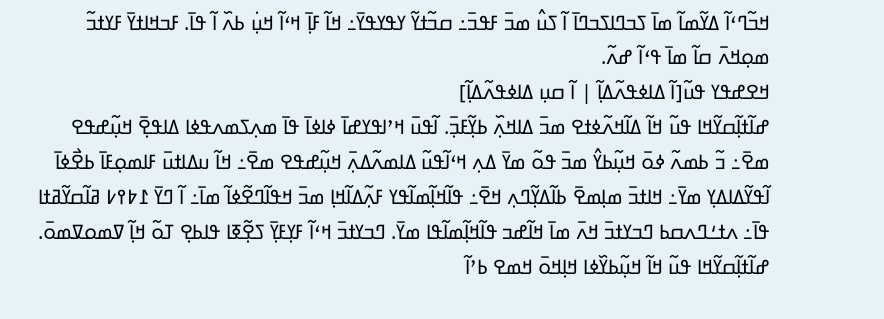ߞߏ߬ߣߵߊ߬ ߡߌ߬ߘߊ߬ ߘߊ߫ ߖߏߣߊߖߏߣߊ߫ ߊ߬ ߖߎ߮ ߘߏ߫ ߓߟߏ߫߸ ߛߏ߬ߙߌ߬ ߌߟߌߟߌ߫߸ ߞߊ߬ ߓߊ߲߫ ߞߵߊ߬ ߞߎ߲߭ ߕߍ߰ ߊ߬ ߟߊ߫. ߓߏߞߊߙߌ߫ ߓߌߙߏ߬ ߘߋ߲ߞߍ߫ ߛߊ߬ ߘߊ߫ ߟߵߊ߬ ߝߍ߬.
ߞߐߝߟߌ ߟߎ߬[ߊ߬ ߡߊߦߟߍ߬ߡߊ߲߬ | ߊ߬ ߛߎ߲ ߡߊߦߟߍ߬ߡߊ߲߬]
ߝߊ߬ߙߊ߲߬ߛߌ߬ߞߊ ߟߎ߬ ߞߊ߬ ߡߊ߬ߞߍ߬ߦߙߐ ߘߏ߫ ߡߊߞߍ߲߰ ߕߌ߲߬ߓߏ߲߫. ߊ߬ߟߎ߫ ߞߴߊߟߌߝߊ߫ ߦߊߦߊ߫ ߟߊ߫ ߘߍ߲ߖߘߍߟߦߊ ߡߊߟߐ߲߫ ߞߎ߲߬ߝߟߐ ߘߐ߫߸ ߏ߬ ߕߘߍ߬ ߦߋ߫ ߞߎ߲߬ߕߌ߮ ߘߏ߫ ߟߋ߬ ߘߌ߫ ߡߍ߲ ߞߵߊ߬ߟߎ߬ ߡߊߘߍ߬ߡߍ߲߫ ߞߎ߲߬ߝߟߐ ߘߐ߫߸ ߞߊ߬ ߎߡߊߙߎ߫ ߓߊߘߋ߲ߓߊ߫ ߕߐ߯ߦߊ߫ ߊ߬ߟߌ߬ߡߊߡߌ߲ ߘߌ߫߸ ߞߊߙߏ߫ ߘߊ߲ߘߐ߫ ߕߊ߬ߡߌ߲߬ߣߍ߲ ߞߐ߫߸ ߟߊ߬ߞߊ߲߬ߘߊ߬ߟߌ ߓߍ߲߬ߡߊ߬ߞߊ߲ ߘߏ߫ ߞߟߊ߬ߣߐ߬ߦߊ߬ ߘߊ߫߸ ߊ߬ ߣߌ߫ ߁߈߉߇ ߥߊ߬ߛߌ߬ߥߙߊ ߟߊ߫߸ ߍߙߑߣߍߛߕ ߣߏߌߙߏ߫ ߞߍ߫ ߘߊ߫ ߞߊ߬ߝߏ ߟߊ߬ߞߊ߲߬ߘߊ߬ߟߊ ߘߌ߫. ߣߏߌߙߏ߫ ߞߵߊ߬ ߓߌ߲ߓߌ߲߫ ߖߐ߲߬ߧߊ ߟߊߕߐ߲ ߠߋ߬ ߞߊ߲߬ ߜߘߋߜߘߋ߫. ߝߊ߬ߙߊ߲߬ߛߌ߬ߞߊ ߟߎ߬ ߞߊ߬ ߞߎ߲߬ߕߌ߰ߦߊ ߞߊ߲ߞߋ߫ ߞߘߐ ߕߴߊ߬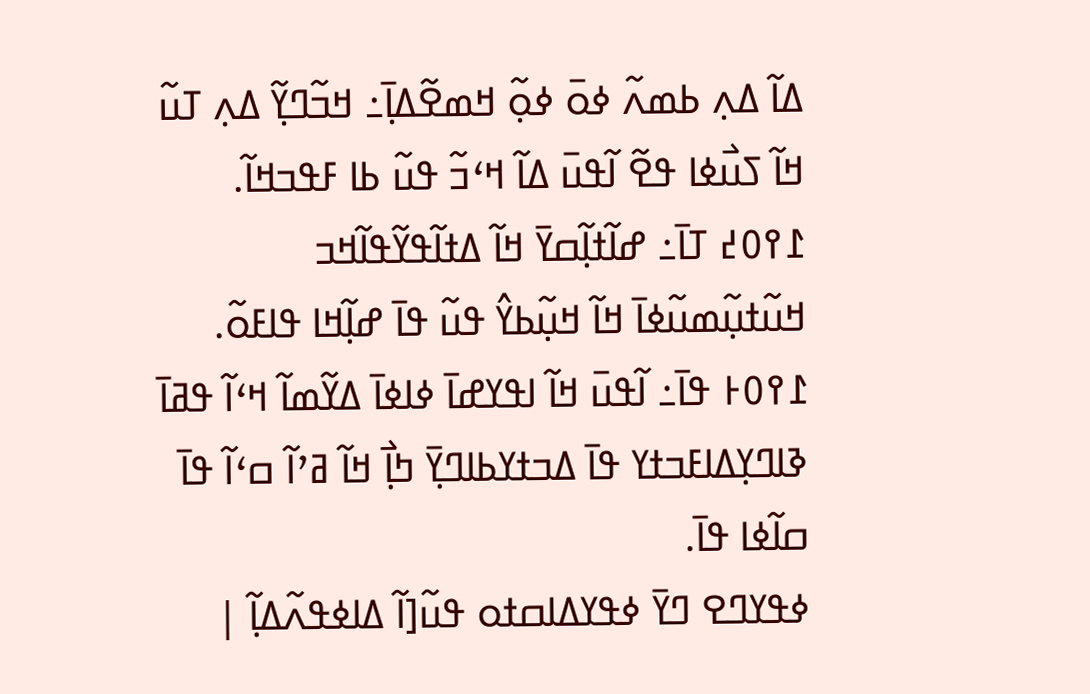ߡߊ߬ ߡߍ߲ ߕߘߍ߬ ߦߋ߫ ߦߋ߲߬ ߞߘߐ߬ߡߊ߲߫߸ ߞߏ߬ߣߌ߲߬ ߡߍ߲ ߠߎ߬ ߞߊ߬ ߖߎ߯ߦߊ ߟߐ߬ ߊ߬ߟߎ߫ ߡߊ߬ ߞߵߏ߬ ߟߎ߬ ߕߊ ߓߟߏߞߊ߬. ߁߉߀߄ ߠߊ߫߸ ߝߊ߬ߙߊ߲߬ߛߌ߫ ߞߊ߬ ߡߙߊ߬ߟߌ߬ߟߊ߬ߞߏ ߞߎ߬ߙߎ߲߬ߘߎ߬ߦߊ߫ ߞߊ߬ ߞߎ߲߬ߕߌ߮ ߟߎ߬ ߟߊ߫ ߝߊ߲߬ߞߊ ߟߊߓߋ߬. ߁߉߀߅ ߟߊ߫߸ ߊ߬ߟߎ߫ ߞߊ߬ ߊߟߌߝߊ߫ ߦߊߦߊ߫ ߡߌ߬ߘߊ߬ ߞߵߊ߬ ߟߥߊ߫ ߢߊߣߌ߲ߡߊߓߏߙߌ ߟߊ߫ ߡߏߙߌߕߊߣߌ߲߫ ߤߊ߲߯ ߞߊ߬ ߥߴߊ߬ ߛߵߊ߬ ߟߊ߫ ߛߊ߬ߦߊ ߟߊ߫.
ߦߟߌߣߐ ߣߌ߫ ߦߟߌߡߊߛߙߋ ߟߎ߬[ߊ߬ ߡߊߦߟߍ߬ߡߊ߲߬ |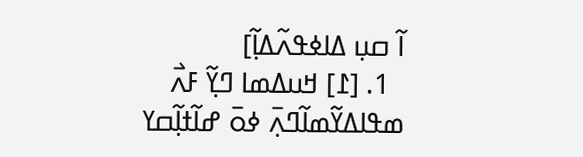ߊ߬ ߛߎ߲ ߡߊߦߟߍ߬ߡߊ߲߬]
  1. [߁] ߞߎߡߘߊ ߣߌ߲߬ ߓߍ߯ ߘߟߊߡߌ߬ߘߊ߬ߣߍ߲߫ ߦߋ߫ ߝߊ߬ߙߊ߲߬ߛߌ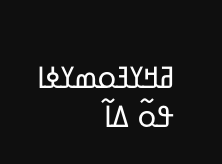ߥߞߌߔߋߘߌߦߊ ߟߋ߬ ߡߊ߬